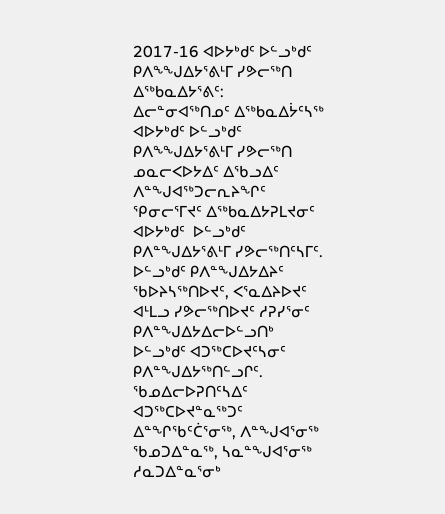2017-16 ᐊᐅᔭᒃᑯᑦ ᐅᓪᓗᒃᑯᑦ ᑭᐱᖕᖑᐃᔭᕐᕕᒻᒥ ᓯᕗᓕᖅᑎ
ᐃᖅᑲᓇᐃᔭᕐᕕᑦ:
ᐃᓕᓐᓂᐊᖅᑎᓄᑦ ᐃᖅᑲᓇᐃᔮᑦᓴᖅ
ᐊᐅᔭᒃᑯᑦ ᐅᓪᓗᒃᑯᑦ ᑭᐱᖕᖑᐃᔭᕐᕕᒻᒥ ᓯᕗᓕᖅᑎ
ᓄᓇᓕᐸᐅᔭᐃᑦ ᐃᖃᓗᐃᑦ ᐱᓐᖑᐊᖅᑐᓕᕆᔨᖏᑦ ᕿᓂᓕᕐᒥᔪᑦ ᐃᖅᑲᓇᐃᔭᕈᒪᔪᓂᑦ ᐊᐅᔭᒃᑯᑦ  ᐅᓪᓗᒃᑯᑦ ᑭᐱᓐᖑᐃᔭᕐᕕᒻᒥ ᓯᕗᓕᖅᑎᑦᓴᒥᑦ.  ᐅᓪᓗᒃᑯᑦ ᑭᐱᓐᖑᐃᔭᐃᔨᑦ ᖃᐅᔨᓴᖅᑎᐅᔪᑦ, ᐸᕐᓇᐃᔨᐅᔪᑦ ᐊᒻᒪᓗ ᓯᕗᓕᖅᑎᐅᔪᑦ ᓱᕈᓯᕐᓂᑦ ᑭᐱᓐᖑᐃᔭᐃᓕᐅᓪᓗᑎᒃ ᐅᓪᓗᒃᑯᑦ ᐊᑐᖅᑕᐅᔪᑦᓴᓂᑦ ᑭᐱᓐᖑᐃᔭᖅᑎᓪᓗᒋᑦ.  ᖃᓄᐃᓕᐅᕈᑎᑦᓴᐃᑦ ᐊᑐᖅᑕᐅᔪᓐᓇᖅᑐᑦ ᐃᓐᖏᖃᑦᑖᕐᓂᖅ, ᐱᓐᖑᐊᕐᓂᖅ ᖃᓄᑐᐃᓐᓇᖅ, ᓴᓇᓐᖑᐊᕐᓂᖅ ᓱᓇᑐᐃᓐᓇᕐᓂᒃ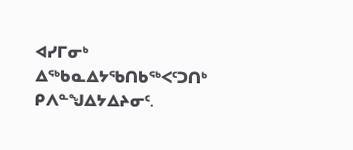ᐊᓯᒥᓂᒃ ᐃᖅᑲᓇᐃᔭᖃᑎᑲᖅᐸᑦᑐᑎᒃ ᑭᐱᓐᖑᐃᔭᐃᔨᓂᑦ.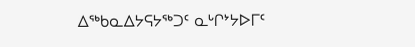ᐃᖅᑲᓇᐃᔭᕋᔭᖅᑐᑦ ᓇᒡᒋᔾᔭᐅᒥᑦ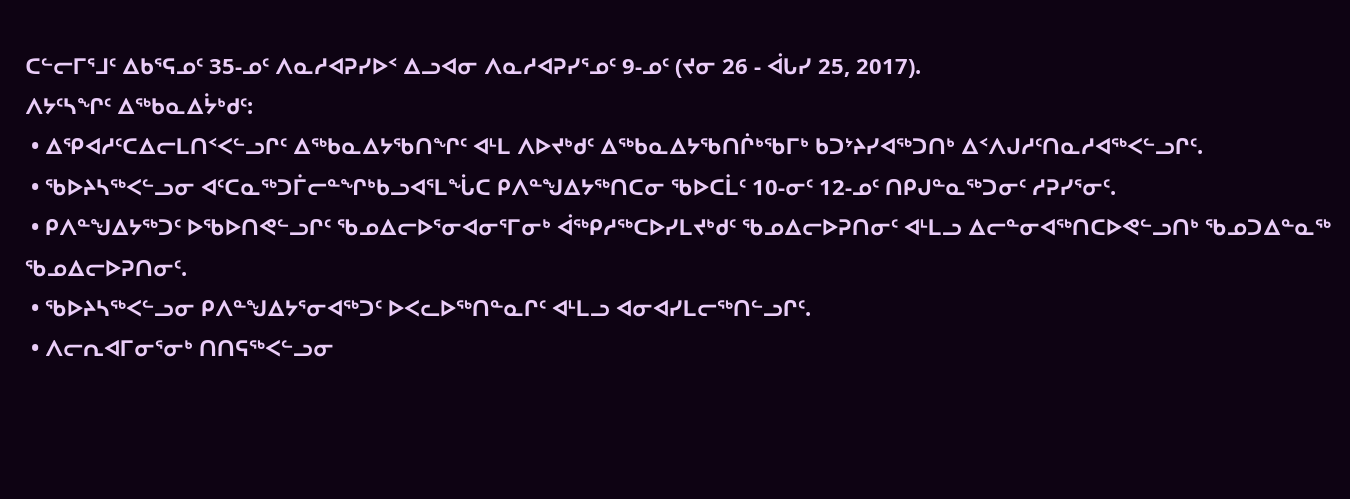ᑕᓪᓕᒥᕐᒧᑦ ᐃᑲᕐᕋᓄᑦ 35-ᓄᑦ ᐱᓇᓱᐊᕈᓯᐅᑉ ᐃᓗᐊᓂ ᐱᓇᓱᐊᕈᓯᕐᓄᑦ 9-ᓄᑦ (ᔪᓂ 26 - ᐋᒐᓯ 25, 2017).
ᐱᔭᑦᓴᖏᑦ ᐃᖅᑲᓇᐃᔮᒃᑯᑦ:
 • ᐃᕿᐊᓱᑦᑕᐃᓕᒪᑎᑉᐸᓪᓗᒋᑦ ᐃᖅᑲᓇᐃᔭᖃᑎᖏᑦ ᐊᒻᒪ ᐱᐅᔪᒃᑯᑦ ᐃᖅᑲᓇᐃᔭᖃᑎᒌᒃᖃᒥᒃ ᑲᑐᔾᔨᓯᐊᖅᑐᑎᒃ ᐃᑉᐱᒍᓱᑦᑎᓇᓱᐊᖅᐸᓪᓗᒋᑦ.
 • ᖃᐅᔨᓴᖅᐸᓪᓗᓂ ᐊᑦᑕᓇᖅᑐᒦᓕᓐᖏᒃᑲᓗᐊᕐᒪᖔᑕ ᑭᐱᓐᖑᐃᔭᖅᑎᑕᓂ ᖃᐅᑕᒫᑦ 10-ᓂᑦ 12-ᓄᑦ ᑎᑭᒍᓐᓇᖅᑐᓂᑦ ᓱᕈᓯᕐᓂᑦ.
 • ᑭᐱᓐᖑᐃᔭᖅᑐᑦ ᐅᖃᐅᑎᕙᓪᓗᒋᑦ ᖃᓄᐃᓕᐅᕐᓂᐊᓂᕐᒥᓂᒃ ᐋᖅᑭᓱᖅᑕᐅᓯᒪᔪᒃᑯᑦ ᖃᓄᐃᓕᐅᕈᑎᓂᑦ ᐊᒻᒪᓗ ᐃᓕᓐᓂᐊᖅᑎᑕᐅᕙᓪᓗᑎᒃ ᖃᓄᑐᐃᓐᓇᖅ ᖃᓄᐃᓕᐅᕈᑎᓂᑦ.
 • ᖃᐅᔨᓴᖅᐸᓪᓗᓂ ᑭᐱᓐᖑᐃᔭᕐᓂᐊᖅᑐᑦ ᐅᐸᓚᐅᖅᑎᓐᓇᒋᑦ ᐊᒻᒪᓗ ᐊᓂᐊᓯᒪᓕᖅᑎᓪᓗᒋᑦ.
 • ᐱᓕᕆᐊᒥᓂᕐᓂᒃ ᑎᑎᕋᖅᐸᓪᓗᓂ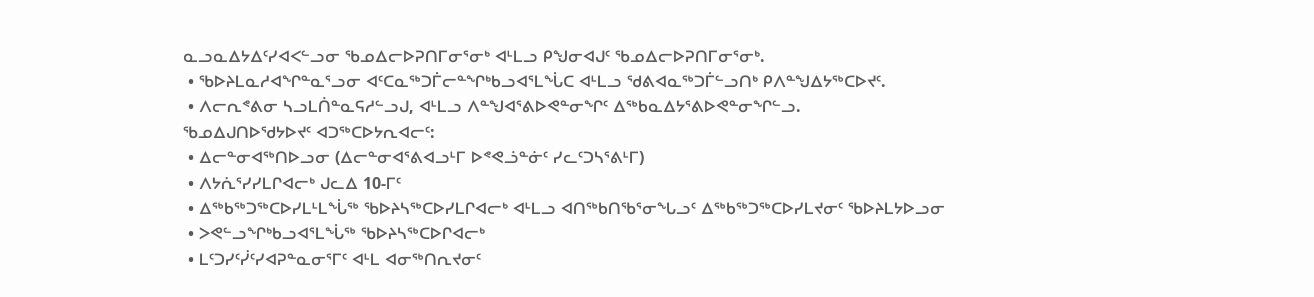ᓇᓗᓇᐃᔭᐃᑦᓯᐊᐸᓪᓗᓂ ᖃᓄᐃᓕᐅᕈᑎᒥᓂᕐᓂᒃ ᐊᒻᒪᓗ ᑭᖑᓂᐊᒍᑦ ᖃᓄᐃᓕᐅᕈᑎᒥᓂᕐᓂᒃ.
 • ᖃᐅᔨᒪᓇᓱᐊᖏᓐᓇᕐᓗᓂ ᐊᑦᑕᓇᖅᑐᒦᓕᓐᖏᒃᑲᓗᐊᕐᒪᖔᑕ ᐊᒻᒪᓗ ᖁᕕᐊᓇᖅᑐᒦᓪᓗᑎᒃ ᑭᐱᓐᖑᐃᔭᖅᑕᐅᔪᑦ.
 • ᐱᓕᕆᕝᕕᓂ ᓴᓗᒪᑏᓐᓇᕋᓱᓪᓗᒍ, ᐊᒻᒪᓗ ᐱᓐᖑᐊᕐᕕᐅᕙᓐᓂᖏᑦ ᐃᖅᑲᓇᐃᔭᕐᕕᐅᕙᓐᓂᖏᓪᓗ.
ᖃᓄᐃᒍᑎᐅᖁᔭᐅᔪᑦ ᐊᑐᖅᑕᐅᔭᕆᐊᓕᑦ:
 • ᐃᓕᓐᓂᐊᖅᑎᐅᓗᓂ (ᐃᓕᓐᓂᐊᕐᕕᐊᓗᒻᒥ ᐅᕝᕙᓘᓐᓃᑦ ᓯᓚᑦᑐᓴᕐᕕᒻᒥ)
 • ᐱᔭᕇᕐᓯᓯᒪᒋᐊᓕᒃ ᒍᓚᐃ 10-ᒥᑦ
 • ᐃᖅᑲᖅᑐᖅᑕᐅᓯᒪᒻᒪᖔᖅ ᖃᐅᔨᓴᖅᑕᐅᓯᒪᒋᐊᓕᒃ ᐊᒻᒪᓗ ᐊᑎᖅᑲᑎᖃᕐᓂᖓᓗᑦ ᐃᖅᑲᖅᑐᖅᑕᐅᓯᒪᔪᓂᑦ ᖃᐅᔨᒪᔭᐅᓗᓂ
 • ᐳᕙᓪᓗᖏᒃᑲᓗᐊᕐᒪᖔᖅ ᖃᐅᔨᓴᖅᑕᐅᒋᐊᓕᒃ
 • ᒪᑦᑐᓯᑦᓰᑦᓯᐊᕈᓐᓇᓂᕐᒥᑦ ᐊᒻᒪ ᐊᓂᖅᑎᕆᔪᓂᑦ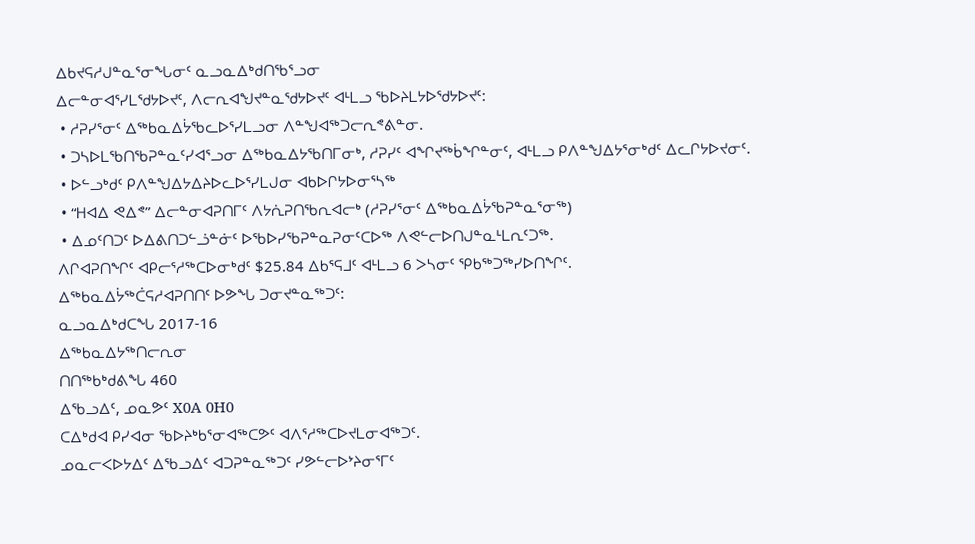ᐃᑲᔪᕋᓱᒍᓐᓇᕐᓂᖓᓂᑦ ᓇᓗᓇᐃᒃᑯᑎᖃᕐᓗᓂ
ᐃᓕᓐᓂᐊᕐᓯᒪᖁᔭᐅᔪᑦ, ᐱᓕᕆᐊᖑᔪᓐᓇᖁᔭᐅᔪᑦ ᐊᒻᒪᓗ ᖃᐅᔨᒪᔭᐅᖁᔭᐅᔪᑦ:
 • ᓱᕈᓯᕐᓂᑦ ᐃᖅᑲᓇᐃᔮᖃᓚᐅᕐᓯᒪᓗᓂ ᐱᓐᖑᐊᖅᑐᓕᕆᕝᕕᓐᓂ.
 • ᑐᓴᐅᒪᖃᑎᖃᕈᓐᓇᑦᓯᐊᕐᓗᓂ ᐃᖅᑲᓇᐃᔭᖃᑎᒥᓂᒃ, ᓱᕈᓯᑦ ᐊᖏᔪᖅᑳᖏᓐᓂᑦ, ᐊᒻᒪᓗ ᑭᐱᓐᖑᐃᔭᕐᓂᒃᑯᑦ ᐃᓚᒋᔭᐅᔪᓂᑦ.
 • ᐅᓪᓗᒃᑯᑦ ᑭᐱᓐᖑᐃᔭᐃᔨᐅᓚᐅᕐᓯᒪᒍᓂ ᐊᑲᐅᒋᔭᐅᓂᕐᓴᖅ
 • “ᕼᐊᐃ ᕙᐃᕝ” ᐃᓕᓐᓂᐊᕈᑎᒥᑦ ᐱᔭᕇᕈᑎᖃᕆᐊᓕᒃ (ᓱᕈᓯᕐᓂᑦ ᐃᖅᑲᓇᐃᔮᖃᕈᓐᓇᕐᓂᖅ)
 • ᐃᓄᑦᑎᑐᑦ ᐅᐃᕕᑎᑐᓪᓘᓐᓃᑦ ᐅᖃᐅᓯᖃᕈᓐᓇᕈᓂᑦᑕᐅᖅ ᐱᕙᓪᓕᐅᑎᒍᓐᓇᒻᒪᕆᑦᑐᖅ.
ᐱᒋᐊᕈᑎᖏᑦ ᐊᑭᓕᕐᓱᖅᑕᐅᓂᒃᑯᑦ $25.84 ᐃᑲᕐᕋᒧᑦ ᐊᒻᒪᓗ 6 ᐳᓴᓂᑦ ᕿᑲᖅᑐᖅᓯᐅᑎᖏᑦ.
ᐃᖅᑲᓇᐃᔮᖅᑖᕋᓱᐊᕈᑎᑎᑦ ᐅᕗᖓ ᑐᓂᔪᓐᓇᖅᑐᑦ:
ᓇᓗᓇᐃᒃᑯᑕᖓ 2017-16
ᐃᖅᑲᓇᐃᔭᖅᑎᓕᕆᓂ
ᑎᑎᖅᑲᒃᑯᕕᖓ 460
ᐃᖃᓗᐃᑦ, ᓄᓇᕗᑦ X0A 0H0
ᑕᐃᒃᑯᐊ ᑭᓯᐊᓂ ᖃᐅᔨᒃᑲᕐᓂᐊᖅᑕᕗᑦ ᐊᐱᕐᓱᖅᑕᐅᔪᒪᓂᐊᖅᑐᑦ.
ᓄᓇᓕᐸᐅᔭᐃᑦ ᐃᖃᓗᐃᑦ ᐊᑐᕈᓐᓇᖅᑐᑦ ᓯᕗᓪᓕᐅᔾᔨᓂᕐᒥᑦ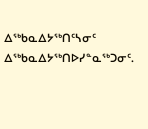ᐃᖅᑲᓇᐃᔭᖅᑎᑦᓴᓂᑦ ᐃᖅᑲᓇᐃᔭᖅᑎᐅᓯᓐᓇᖅᑐᓂᑦ.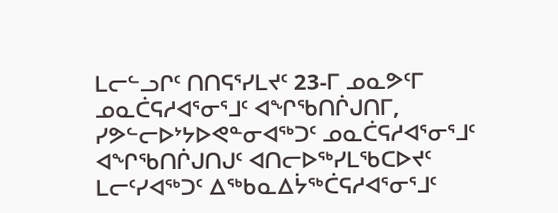ᒪᓕᓪᓗᒋᑦ ᑎᑎᕋᕐᓯᒪᔪᑦ 23-ᒥ ᓄᓇᕗᑦᒥ ᓄᓇᑖᕋᓱᐊᕐᓂᕐᒧᑦ ᐊᖏᖃᑎᒌᒍᑎᒥ, ᓯᕗᓪᓕᐅᔾᔭᐅᕙᓐᓂᐊᖅᑐᑦ ᓄᓇᑖᕋᓱᐊᕐᓂᕐᒧᑦ ᐊᖏᖃᑎᒌᒍᑎᒍᑦ ᐊᑎᓕᐅᖅᓯᒪᖃᑕᐅᔪᑦ ᒪᓕᑦᓯᐊᖅᑐᑦ ᐃᖅᑲᓇᐃᔮᖅᑖᕋᓱᐊᕐᓂᕐᒧᑦ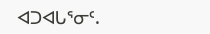ᐊᑐᐊᒐᕐᓂᑦ.